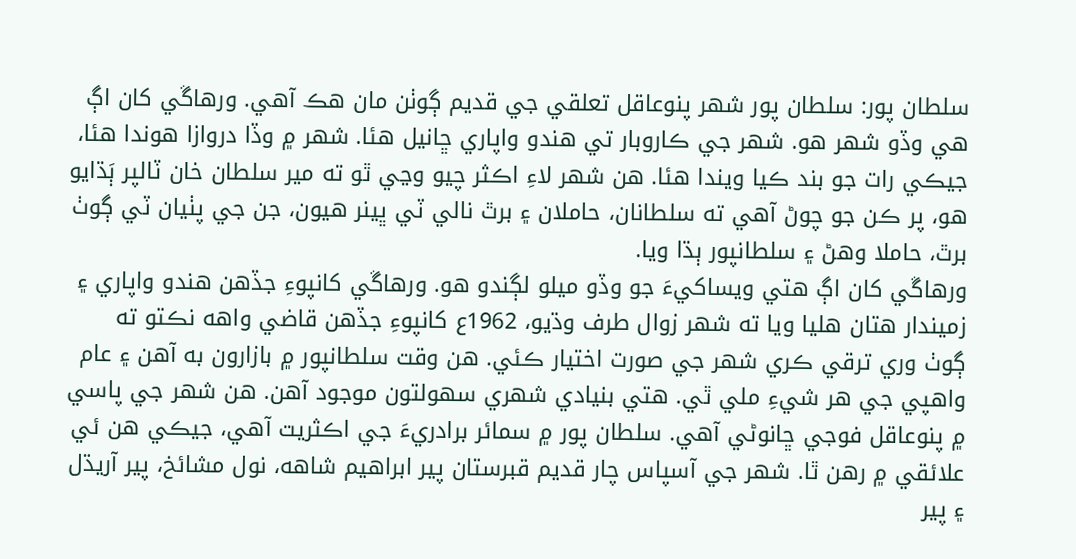سلطان پور: سلطان پور شهر پنوعاقل تعلقي جي قديم ڳوٺن مان هڪ آهي. ورهاڱي کان اڳ هي وڏو شهر هو. شهر جي ڪاروبار تي هندو واپاري ڇانيل هئا. شهر ۾ وڏا دروازا هوندا هئا، جيڪي رات جو بند ڪيا ويندا هئا. هن شهر لاءِ اڪثر چيو وڃي ٿو ته مير سلطان خان ٽالپر ٻَڌايو هو، پر ڪن جو چوڻ آهي ته سلطانان، حاملان ۽ برٿ نالي ٽي ڀينر هيون، جن جي پٺيان ٽي ڳوٺ برٿ، حاملا وهڻ ۽ سلطانپور ٻڌا ويا.
ورهاڱي کان اڳ هتي ويساکيءَ جو وڏو ميلو لڳندو هو. ورهاڱي کانپوءِ جڏهن هندو واپاري ۽ زميندار هتان هليا ويا ته شهر زوال طرف وڌيو، 1962ع کانپوءِ جڏهن قاضي واهه نڪتو ته ڳوٺ وري ترقي ڪري شهر جي صورت اختيار ڪئي. هن وقت سلطانپور ۾ بازارون به آهن ۽ عام واهپي جي هر شيءِ ملي ٿي. هتي بنيادي شهري سهولتون موجود آهن. هن شهر جي پاسي ۾ پنوعاقل فوجي ڇانوڻي آهي. سلطان پور ۾ سمائر برادريءَ جي اڪثريت آهي، جيڪي هن ئي علائقي ۾ رهن ٿا. شهر جي آسپاس چار قديم قبرستان پير ابراهيم شاهه، نول مشائخ، پير آريڌل ۽ پير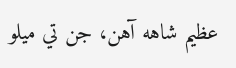عظيم شاهه آهن، جن تي ميلو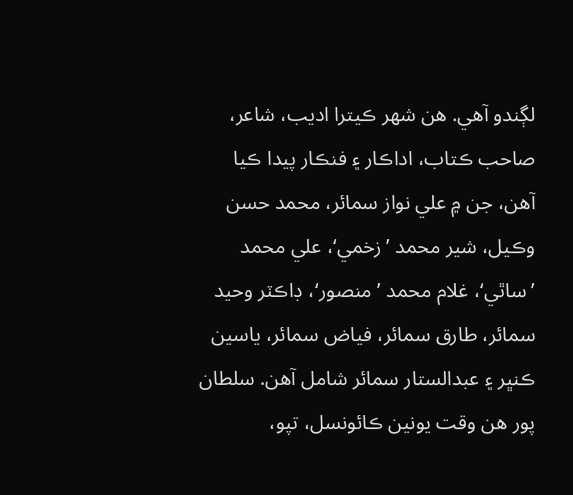لڳندو آهي. هن شهر ڪيترا اديب، شاعر، صاحب ڪتاب، اداڪار ۽ فنڪار پيدا ڪيا آهن، جن ۾ علي نواز سمائر، محمد حسن وڪيل، شير محمد ’زخمي‘، علي محمد ’ساٿي‘، غلام محمد ’منصور‘، ڊاڪٽر وحيد سمائر، طارق سمائر، فياض سمائر، ياسين ڪنڀر ۽ عبدالستار سمائر شامل آهن. سلطان پور هن وقت يونين ڪائونسل، تپو،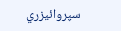سپروائيزري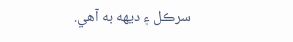سرڪل ۽ ديهه به آهي.